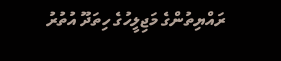ރައްޔިތުންގެ މަޖިލީހުގެ ހިތަދޫ އުތުރު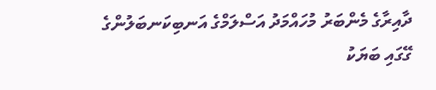ދާއިރާގެ މެންބަރު މުހައްމަދު އަސްލަމްގެ އަނބިކަނބަލުންގެ ގޭގައި ބަޔަކު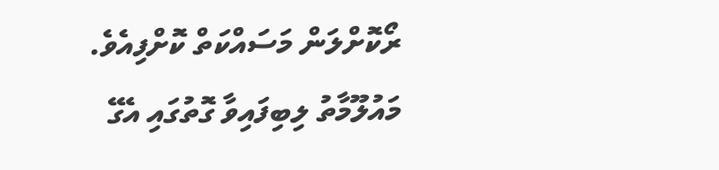ރޯކޮށްލަން މަސައްކަތް ކޮށްފިއެވެ.
މައުލޫމާތު ލިބިފައިވާ ގޮތުގައި އެގޭ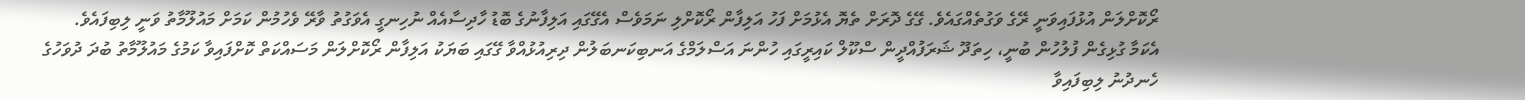ރޯކޮށްލަން އުޅުފައިވަނީ ރޭގެ ވަގުތެއްގައެވެ. ގޭގެ ދޮރަށް ތެޔޮ އެޅުމަށް ފަހު އަލިފާން ރޯކޮށްލި ނަމަވެސް އެގޭގައި އަލިފާނުގެ ބޮޑު ހާދިސާއެއް ނުހިނގީ އެވަގުތު ވާރޭ ވެހުމުން ކަމަށް މައުލޫމާތު ވަނީ ލިބިފައެވެ.
އެކަމާ ގުޅިގެން ފުލުހުން ބުނީ، ހިތަދޫ ޝަރަފުއްދީން ސްކޫލް ކައިރީގައި ހުންނަ އަސްލަމްގެ އަނބިކަނބަލުން ދިރިއުޅުއްވާ ގޭގައި ބަޔަކު އަލިފާން ރޯކޮށްލަން މަސައްކަތް ކޮށްފައިވާ ކަމުގެ މައުލޫމާތު ބުދަ ދުވަހުގެ ހެނދުނު ލިބިފައިވާ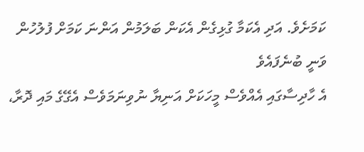ކަމަށެވެ. އަދި އެކަމާ ގުޅިގެން އެކަން ބަލަމުން އަންނަ ކަމަށް ފުލުހުން ވަނީ ބުނެފައެވެ
އެ ހާދިސާގައި އެއްވެސް މީހަކަށް އަނިޔާ ނުވިނަމަވެސް އެގޭގެ މައި ދޮރާ،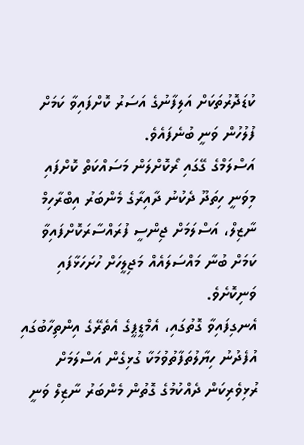ކުޑަދޮރުތަކަށް އަލިފާނުގެ އަސަރު ކޮށްފައިވާ ކަމަށް ފުލުހުން ވަނީ ބުނެފައެވެ.
އަސްލަމްގެ ގޭގައި ރޯކޮށްލަން މަސައްކަތް ކޮށްފައި މިވަނީ ހިތަދޫ ދެކުނު ދާއިރާގެ މެންބަރު އިބްރާހިމް ނާޒިލް، އަސްލަމަށް ޖިންސީ ފުރައްސާރަކޮށްފައިވާ ކަމަށް ބުނާ މައްސަލައެއް މަޖިލީހަށް ހުށަހަޅާފައި ވަނިކޮށެވެ.
އެނގިފައިވާ ގޮތުގައި، އެމްޑީޕީގެ އެތެރޭގެ އިންތިހާބުގައި އުފެދުނު ހިޔާލުތަފާތުވުމަކާ ގުޅިގެން އަސްލަމަށް ރުޅިވެރިކަން ދެއްކުމުގެ ގޮތުން މެންބަރު ނާޒިލް ވަނީ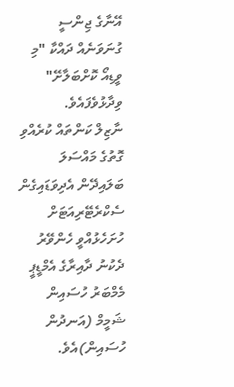އޭނާގެ ޖިންސީ ގުނަވަނެއް ދައްކާ "މި ވީޑިއޯ ކޮށްބަލާށޭ" ވިދާޅުވެފައެވެ.
ނާޒިލް ކަންތައް ކުރެއްވި ގޮތުގެ މައްސަލަ ބަލައިދޭން އެދިވަޑައިގެން ސެކްރެޓޭރިއަޓަށް ހުށަހެޅުއްވީ ހެންވޭރު ދެކުނު ދާއިރާގެ އެމްޑީޕީ މެމްބަރު ހުސައިން ޝަމީމް (އަނދުން ހުސައިން)އެވެ.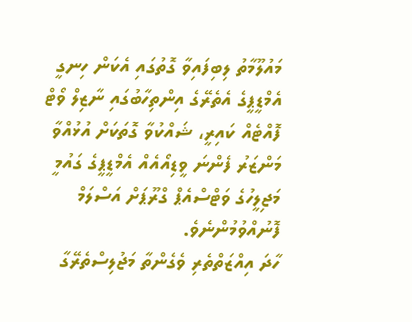މައުލޫމާތު ލިބިފައިވާ ގޮތުގައި އެކަން ހިނގީ އެމްޑީޕީގެ އެތެރޭގެ އިންތިހާބުގައި ނާޒިލް ވޯޓް ފޮއްޓެއް ކައިރީ، ޝައްކުވާ ގޮތަކަށް އުޅުއްވާ މަންޒަރު ފެންނަ ވީޑިއޯއެއް އެމްޑީޕީގެ ގައުމީ މަޖިލީހުގެ ވަޓްސްއެޕް ގްރޫޕަށް އަސްލަމް ފޮނުއްވުމުންނެވެ.
ހާދަ އިއްޒަތްތެރި ވެގެންތާ މަޖުލިސްތެރޭގާ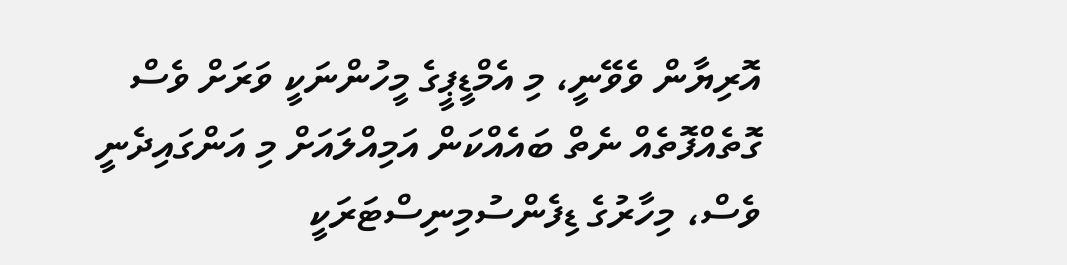އޮރިޔާން ވެވޭނީ، މި އެމްޑީޕީގެ މީހުންނަކީ ވަރަށް ވެސް ގޮތެއްފޮތެއް ނެތް ބައެއްކަން އަމިއްލައަށް މި އަންގައިދެނީ ވެސް، މިހާރުގެ ޑިފެންސުމިނިސްޓަރަކީ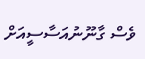ވެސް ގާނޫނުއަސާސީއަށް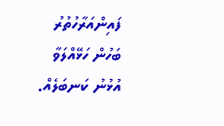ފައިންއަރާހުތުރު ބަހުން ހަޅޭއްލަވާ އުޅުނު ކަނބަލެއް.